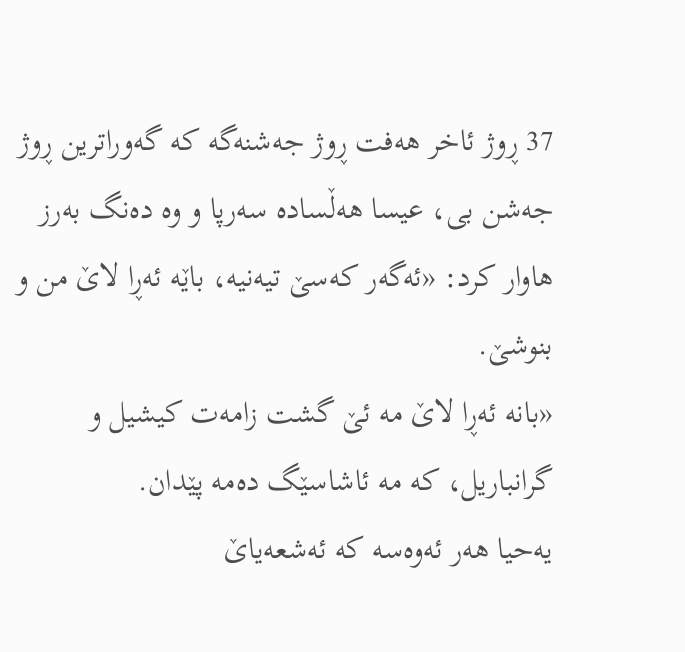37 ڕوژ ئاخر هەفت ڕوژ جەشنەگه که گەوراترین ڕوژ جەشن بی، عیسا هەڵساده سەرپا و وه دەنگ بەرز هاوار کرد: «ئەگەر کەسێ تیەنیه، باێه ئەڕا لاێ من و بنوشێ.
«بانه ئەڕا لاێ مه ئێ گشت زامەت کیشیل و گرانباریل، که مه ئاشاسێگ دەمه پێدان.
یەحیا هەر ئەوەسه که ئەشعەیاێ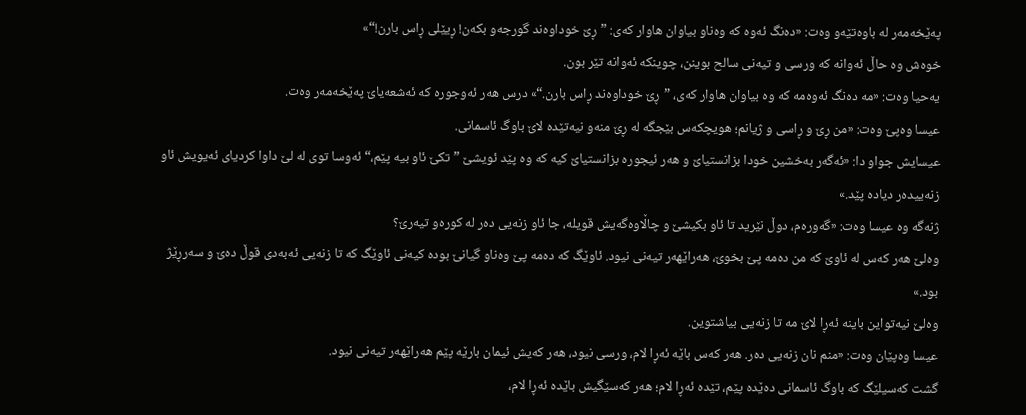پەێخەمەر له باوەتێەو وەت: «دەنگ ئەوه که وەناو بیاوان هاوار کەی: ”ڕێ خوداوەند گورجەو بکەن! ڕیێلی ڕاس بارن!“»
خوەش وه حاڵ ئەوانه که ورسی و تیەنی سالح بوینن، چوینکه ئەوانه تێر بون.
یەحیا وەت: «مه دەنگ ئەوەمه که وه بیاوان هاوار کەی، ”ڕێ خوداوەند ڕاس بارن.“» درس هەر ئەوجورە که ئەشعەیاێ پەێخەمەر وەت.
عیسا وەپێ وەت: «من ڕێ و ڕاسی و ژیانم؛ هویچکەس بێجگه له ڕێ منەو نیەتێدە لاێ باوگ ئاسمانی.
عیسایش جواو دا: «ئەگەر بەخشین خودا بزانستیاێ و هەر ئیجوره بزانستیاێ کیه که وه پێد ئویشێ ”تکێ ئاو بیه پێم،“ ئەوسا توی له لێ داوا کردیای ئەیویش ئاو زنەییدەر دیاده پێد.»
ژنەگه وه عیسا وەت: «گەورەم، دوڵ نێرید تا ئاو بکیشێ و چاڵاوەگەیش قویله، جا ئاو زنەیی دەر له کورەو تیەرێ؟
وەلێ هەر کەس له ئاوێ که من دەمه پێ بخوێ، هەراێهەر تیەنی نیود. ئاوێگ که دەمه پێ وەناو گیانێ بوده کیەنی ئاوێگ که تا زنەیی ئەبەدی قوڵ دەێ و سەرڕێژ بود.»
وەلێ نیەتواین باینه ئەڕا لاێ مه تا زنەیی بیاشتوین.
عیسا وەپێان وەت: «منم نان زنەیی دەر. هەر کەس باێه ئەڕا لام، ورسی نیود، هەر کەیش ئیمان بارێه پێم هەراێهەر تیەنی نیود.
گشت کەسیلێگ که باوگ ئاسمانی دەێده پێم، تێدە ئەڕا لام؛ هەر کەسێگیش باێده ئەڕا لام،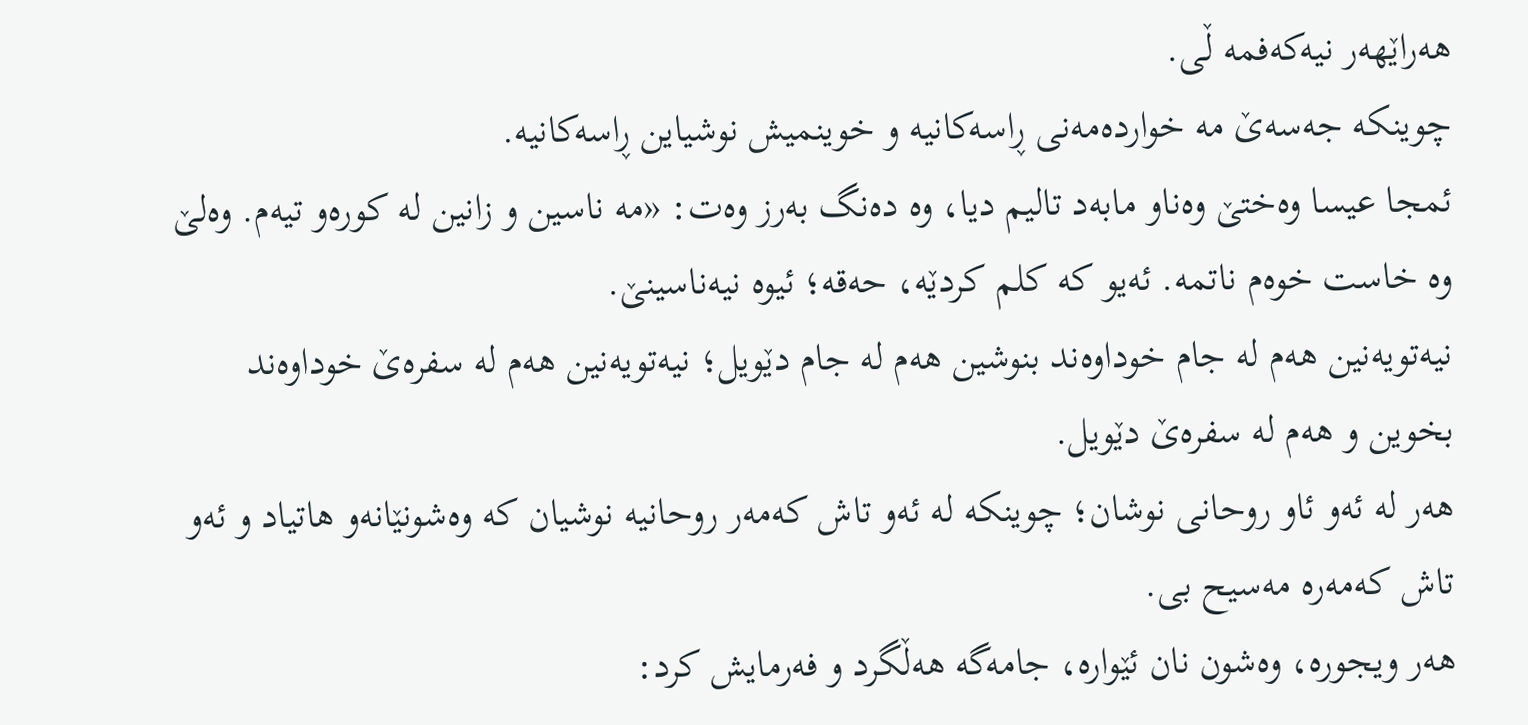هەراێهەر نیەکەفمه ڵی.
چوینکه جەسەێ مه خواردەمەنی ڕاسەکانیه و خوینمیش نوشیاین ڕاسەکانیه.
ئمجا عیسا وەختێ وەناو مابەد تالیم دیا، وه دەنگ بەرز وەت: «مه ناسین و زانين له کورەو تیەم. وەلێ وه خاست خوەم ناتمه. ئەیو که کلم کردێه، حەقه؛ ئیوه نیەناسینێ.
نیەتویەنین هەم له جام خوداوەند بنوشین هەم له جام دێویل؛ نیەتویەنین هەم له سفرەێ خوداوەند بخوین و هەم له سفرەێ دێویل.
هەر له ئەو ئاو روحانی نوشان؛ چوینکه له ئەو تاش کەمەر روحانیه نوشیان که وەشونێانەو هاتیاد و ئەو تاش کەمەره مەسیح بی.
هەر ویجوره، وەشون نان ئێواره، جامەگه هەڵگرد و فەرمایش کرد: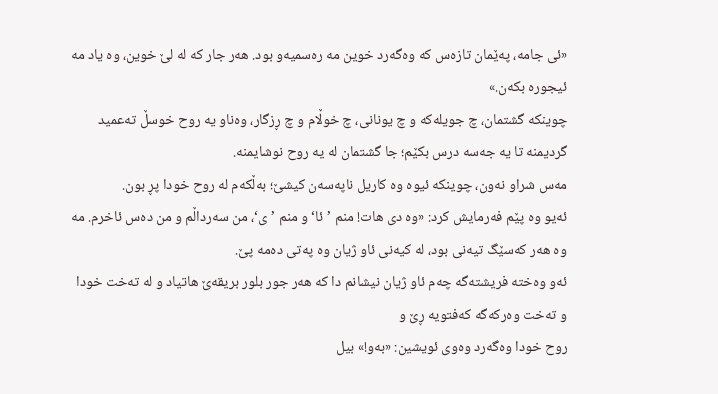«ئی جامه، پەێمان تازەس که وەگەرد خوین مه رەسمیەو بود. هەر جار که له لێ خوین، وه یاد مه ئیجوره بکەن.»
چوینکه گشتمان، چ جویلەکە و چ یونانی، چ خوڵام و چ ڕزگار، وەناو یە روح خوسڵ تەعمید گردیمنه تا یە جەسه درس بکێم؛ جا گشتمان له یە روح نوشایمنه.
مەس شراو نەون، چوینکه ئیوه وه کاریل ناپەسەن کیشێ؛ بەڵکەم له روح خودا پڕ بون.
ئەیو وه پێم فەرمایش کرد: «وه دی هات! منم ’ئا‘ و منم ’ی‘، من سەرداڵم و من دەس ئاخرم. مه وه هەر کەسێگ تیەنی بود، له کیەنی ئاو ژیان وه پەتی دەمه پێ.
ئەو وەخته فریشتەگه چەم ئاو ژیان نیشانم دا که هەر جور بلور بریقەێ هاتیاد و له تەخت خودا و تەخت وەرکەگه کەفتویه ڕێ و
روح خودا وەگەرد وەوی ئویشین: «بەو!» بیل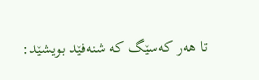تا هەر کەسێگ که شنەفێد بویشێد: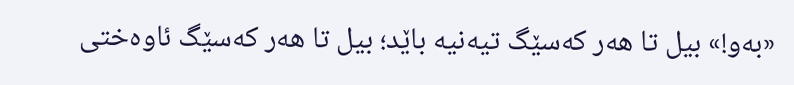«بەو!» بیل تا هەر کەسێگ تیەنیه باێد؛ بیل تا هەر کەسێگ ئاوەختی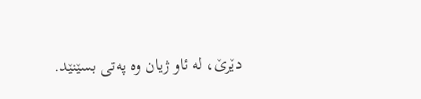دێرێ، له ئاو ژیان وه پەتی بسێنێد.